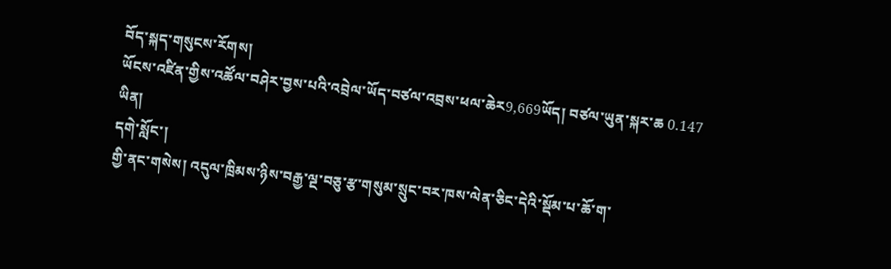བོད་སྐད་གསུངས་རོགས།
ཡོངས་འཛིན་གྱིས་འཚོལ་བཤེར་བྱས་པའི་འབྲེལ་ཡོད་བཙལ་འབྲས་ཕལ་ཆེར9,669ཡོད། བཙལ་ཡུན་སྐར་ཆ 0.147
ཡིན།
དགེ་སློང་།
གྱི་ནང་གསེས། འདུལ་ཁྲིམས་ཉིས་བརྒྱ་ལྔ་བཅུ་རྩ་གསུམ་སྲུང་བར་ཁས་ལེན་ཅིང་དེའི་སྡོམ་པ་ཆོ་ག་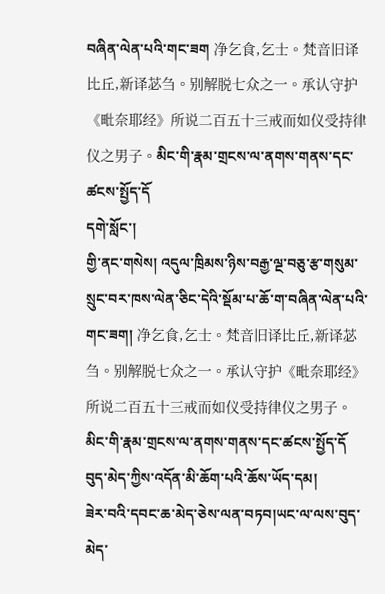བཞིན་ལེན་པའི་གང་ཟག 净乞食,乞士。梵音旧译比丘,新译苾刍。别解脱七众之一。承认守护《毗奈耶经》所说二百五十三戒而如仪受持律仪之男子。མིང་གི་རྣམ་གྲངས་ལ་ནགས་གནས་དང་ཚངས་སྤྱོད་དོ
དགེ་སློང་།
གྱི་ནང་གསེས། འདུལ་ཁྲིམས་ཉིས་བརྒྱ་ལྔ་བཅུ་རྩ་གསུམ་སྲུང་བར་ཁས་ལེན་ཅིང་དེའི་སྡོམ་པ་ཆོ་ག་བཞིན་ལེན་པའི་གང་ཟག། 净乞食,乞士。梵音旧译比丘,新译苾刍。别解脱七众之一。承认守护《毗奈耶经》所说二百五十三戒而如仪受持律仪之男子。མིང་གི་རྣམ་གྲངས་ལ་ནགས་གནས་དང་ཚངས་སྤྱོད་དོ
བུད་མེད་ཀྱིས་འདོན་མི་ཆོག་པའི་ཆོས་ཡོད་དམ།
ཟེར་བའི་དབང་ཆ་མེད་ཅེས་ལན་བཏབ།ཡང་ལ་ལས་བུད་མེད་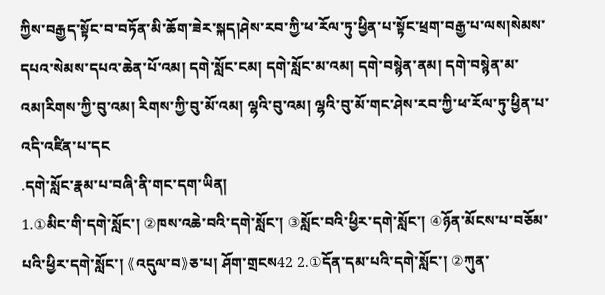ཀྱིས་བརྒྱད་སྟོང་བ་བཏོན་མི་ཆོག་ཟེར་སྐད།ཤེས་རབ་ཀྱི་ཕ་རོལ་ཏུ་ཕྱིན་པ་སྟོང་ཕྲག་བརྒྱ་པ་ལས།སེམས་དཔའ་སེམས་དཔའ་ཆེན་པོ་འམ། དགེ་སློང་ངམ། དགེ་སློང་མ་འམ། དགེ་བསྙེན་ནམ། དགེ་བསྙེན་མ་འམ།རིགས་ཀྱི་བུ་འམ། རིགས་ཀྱི་བུ་མོ་འམ། ལྷའི་བུ་འམ། ལྷའི་བུ་མོ་གང་ཤེས་རབ་ཀྱི་ཕ་རོལ་ཏུ་ཕྱིན་པ་འདི་འཛིན་པ་དང
.དགེ་སློང་རྣམ་པ་བཞི་ནི་གང་དག་ཡིན།
1.①མིང་གི་དགེ་སློང་། ②ཁས་འཆེ་བའི་དགེ་སློང་། ③སློང་བའི་ཕྱིར་དགེ་སློང་། ④ཉོན་མོངས་པ་བཅོམ་པའི་ཕྱིར་དགེ་སློང་། 《འདུལ་བ》ཅ་པ། ཤོག་གྲངས42 2.①དོན་དམ་པའི་དགེ་སློང་། ②ཀུན་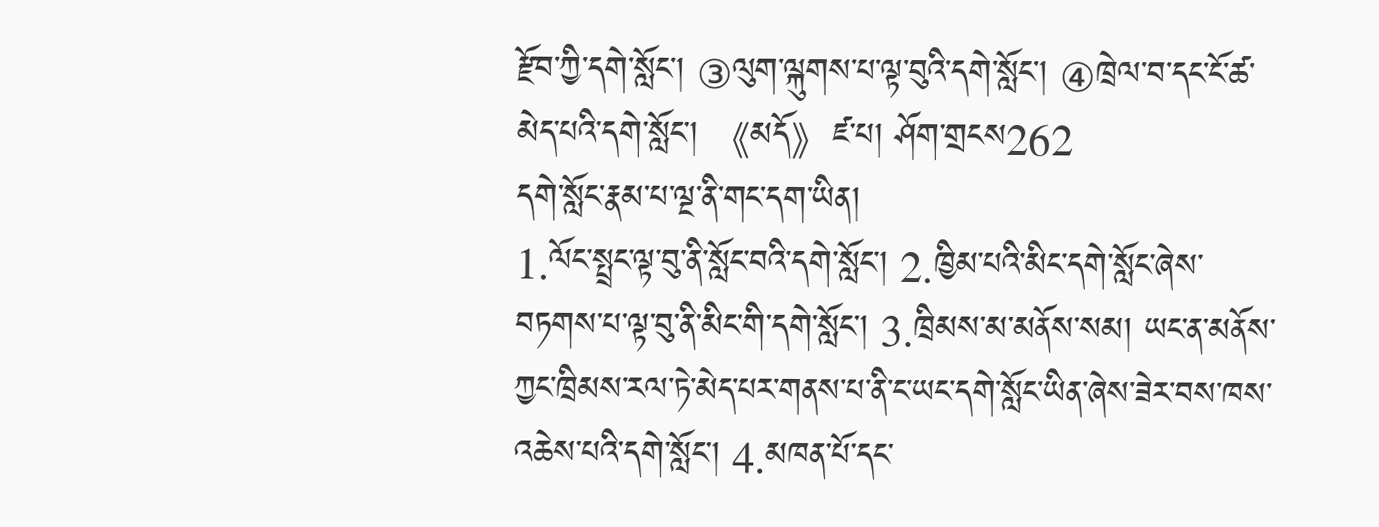རྫོབ་ཀྱི་དགེ་སློང་། ③ལུག་ལྐུགས་པ་ལྟ་བུའི་དགེ་སློང་། ④ཁྲེལ་བ་དང་ངོ་ཚ་མེད་པའི་དགེ་སློང་། 《མདོ》ཛ་པ། ཤོག་གྲངས262
དགེ་སློང་རྣམ་པ་ལྔ་ནི་གང་དག་ཡིན།
1.ལོང་སྤྲང་ལྟ་བུ་ནི་སློང་བའི་དགེ་སློང་། 2.ཁྱིམ་པའི་མིང་དགེ་སློང་ཞེས་བཏགས་པ་ལྟ་བུ་ནི་མིང་གི་དགེ་སློང་། 3.ཁྲིམས་མ་མནོས་སམ། ཡང་ན་མནོས་ཀྱང་ཁྲིམས་རལ་ཏེ་མེད་པར་གནས་པ་ནི་ང་ཡང་དགེ་སློང་ཡིན་ཞེས་ཟེར་བས་ཁས་འཆེས་པའི་དགེ་སློང་། 4.མཁན་པོ་དང་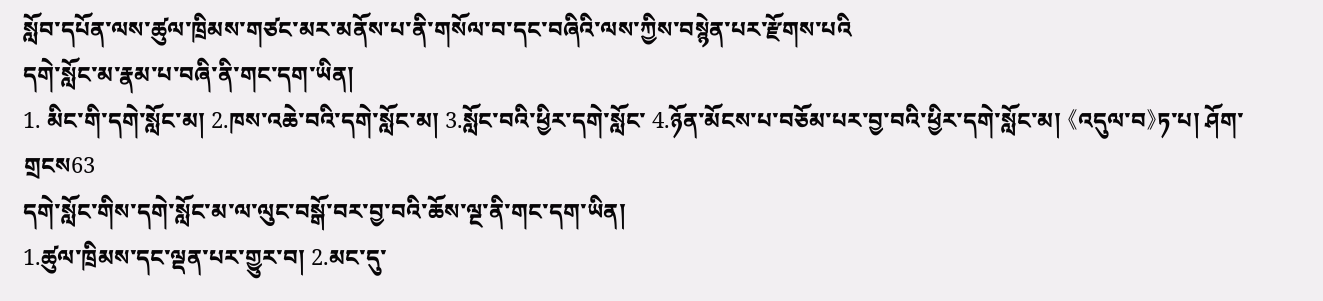སློབ་དཔོན་ལས་ཚུལ་ཁྲིམས་གཙང་མར་མནོས་པ་ནི་གསོལ་བ་དང་བཞིའི་ལས་ཀྱིས་བསྙེན་པར་རྫོགས་པའི
དགེ་སློང་མ་རྣམ་པ་བཞི་ནི་གང་དག་ཡིན།
1. མིང་གི་དགེ་སློང་མ། 2.ཁས་འཆེ་བའི་དགེ་སློང་མ། 3.སློང་བའི་ཕྱིར་དགེ་སློང་ 4.ཉོན་མོངས་པ་བཅོམ་པར་བྱ་བའི་ཕྱིར་དགེ་སློང་མ། 《འདུལ་བ》ཏ་པ། ཤོག་གྲངས63
དགེ་སློང་གིས་དགེ་སློང་མ་ལ་ལུང་བསྒོ་བར་བྱ་བའི་ཆོས་ལྔ་ནི་གང་དག་ཡིན།
1.ཚུལ་ཁྲིམས་དང་ལྡན་པར་གྱུར་བ། 2.མང་དུ་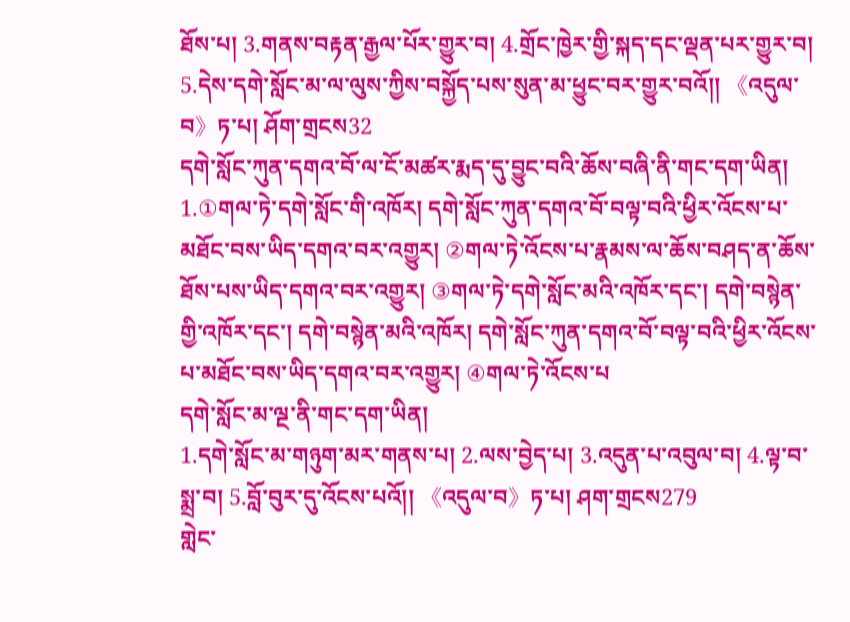ཐོས་པ། 3.གནས་བརྟན་རྒྱལ་པོར་གྱུར་བ། 4.གྲོང་ཁྱེར་གྱི་སྐད་དང་ལྡན་པར་གྱུར་བ། 5.དེས་དགེ་སློང་མ་ལ་ལུས་ཀྱིས་བསྐྱོད་པས་སུན་མ་ཕྱུང་བར་གྱུར་བའོ།། 《འདུལ་བ》ཏ་པ། ཤོག་གྲངས32
དགེ་སློང་ཀུན་དགའ་བོ་ལ་ངོ་མཚར་རྨད་དུ་བྱུང་བའི་ཆོས་བཞི་ནི་གང་དག་ཡིན།
1.①གལ་ཏེ་དགེ་སློང་གི་འཁོར། དགེ་སློང་ཀུན་དགའ་བོ་བལྟ་བའི་ཕྱིར་འོངས་པ་མཐོང་བས་ཡིད་དགའ་བར་འགྱུར། ②གལ་ཏེ་འོངས་པ་རྣམས་ལ་ཆོས་བཤད་ན་ཆོས་ཐོས་པས་ཡིད་དགའ་བར་འགྱུར། ③གལ་ཏེ་དགེ་སློང་མའི་འཁོར་དང་། དགེ་བསྙེན་གྱི་འཁོར་དང་། དགེ་བསྙེན་མའི་འཁོར། དགེ་སློང་ཀུན་དགའ་བོ་བལྟ་བའི་ཕྱིར་འོངས་པ་མཐོང་བས་ཡིད་དགའ་བར་འགྱུར། ④གལ་ཏེ་འོངས་པ
དགེ་སློང་མ་ལྔ་ནི་གང་དག་ཡིན།
1.དགེ་སློང་མ་གཉུག་མར་གནས་པ། 2.ལས་བྱེད་པ། 3.འདུན་པ་འབུལ་བ། 4.ལྟ་བ་སྨྲ་བ། 5.བློ་བུར་དུ་འོངས་པའོ།། 《འདུལ་བ》ཏ་པ། ཤག་གྲངས279
གླེང་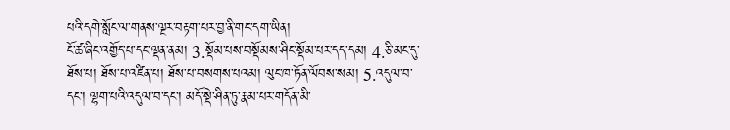པའི་དགེ་སློང་ལ་གནས་ལྔར་བརྟག་པར་བྱ་ནི་གང་དག་ཡིན།
ངོ་ཚ་ཞིང་འགྱོད་པ་དང་ལྡན་ནམ། 3.སྡོམ་པས་བསྡོམས་ཤིང་སྡོམ་པར་དད་དམ། 4.ཅི་མང་དུ་ཐོས་པ། ཐོས་པ་འཛིན་པ། ཐོས་པ་བསགས་པའམ། ལུང་ཁ་ཏོན་ལོབས་སམ། 5.འདུལ་བ་དང་། ལྷག་པའི་འདུལ་བ་དང་། མདོ་སྡེ་ཤིན་ཏུ་རྣམ་པར་གདོན་མི་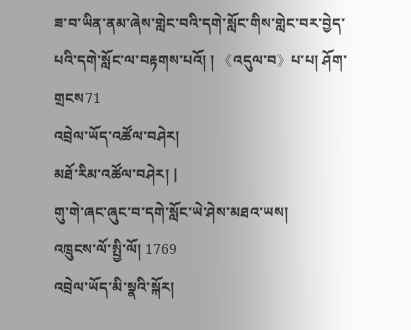ཟ་བ་ཡིན་ནམ་ཞེས་གླེང་བའི་དགེ་སློང་གིས་གླེང་བར་བྱེད་པའི་དགེ་སློང་ལ་བརྟགས་པའོ། ། 《འདུལ་བ》པ་པ། ཤོག་གྲངས71
འབྲེལ་ཡོད་འཚོལ་བཤེར།
མཐོ་རིམ་འཚོལ་བཤེར། |
གུ་གེ་ཞང་ཞུང་བ་དགེ་སློང་ཡེ་ཤེས་མཐའ་ཡས།
འཁྲུངས་ལོ་སྤྱི་ལོ། 1769
འབྲེལ་ཡོད་མི་སྣའི་སྐོར།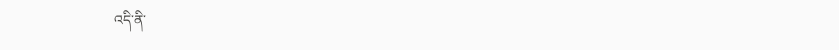འདི་ནི་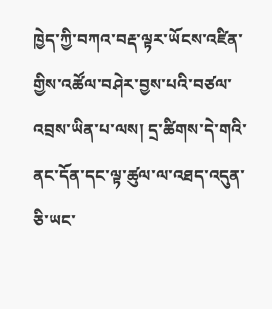ཁྱེད་ཀྱི་བཀའ་བརྡ་ལྟར་ཡོངས་འཛིན་གྱིས་འཚོལ་བཤེར་བྱས་པའི་བཙལ་འབྲས་ཡིན་པ་ལས། དྲ་ཚིགས་དེ་གའི་ནང་དོན་དང་ལྟ་ཚུལ་ལ་འཐད་འདུན་ཅི་ཡང་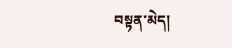བསྟན་མེད།